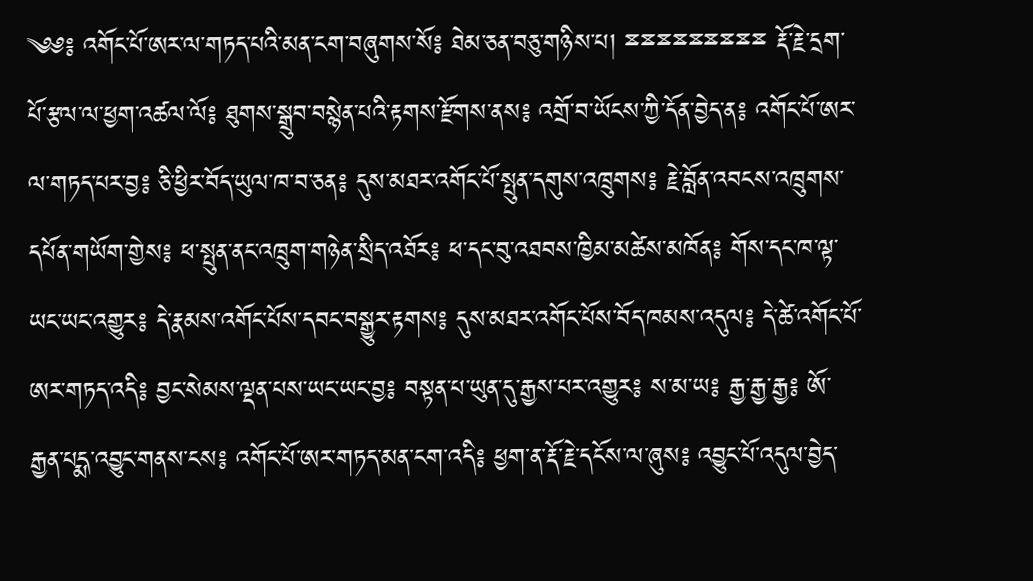༄༅༔ འགོང་པོ་ཨར་ལ་གཏད་པའི་མན་ངག་བཞུགས་སོ༔ ཐེམ་ཅན་བཅུ་གཉིས་པ། ྈྈྈྈྈྈྈྈྈ རྡོ་རྗེ་དྲག་པོ་རྩལ་ལ་ཕྱག་འཚལ་ལོ༔ ཐུགས་སྒྲུབ་བསྙེན་པའི་རྟགས་རྫོགས་ནས༔ འགྲོ་བ་ཡོངས་ཀྱི་དོན་བྱེད་ན༔ འགོང་པོ་ཨར་ལ་གཏད་པར་བྱ༔ ཅི་ཕྱིར་བོད་ཡུལ་ཁ་བ་ཅན༔ དུས་མཐར་འགོང་པོ་སྤུན་དགུས་འཁྲུགས༔ རྗེ་བློན་འབངས་འཁྲུགས་དཔོན་གཡོག་གྱེས༔ ཕ་སྤུན་ནང་འཁྲུག་གཉེན་སྲིད་འཐོར༔ ཕ་དང་བུ་འཐབས་ཁྱིམ་མཚེས་མཁོན༔ གོས་དང་ཁ་ལྟ་ཡང་ཡང་འགྱུར༔ དེ་རྣམས་འགོང་པོས་དབང་བསྒྱུར་རྟགས༔ དུས་མཐར་འགོང་པོས་བོད་ཁམས་འདུལ༔ དེ་ཚེ་འགོང་པོ་ཨར་གཏད་འདི༔ བྱང་སེམས་ལྡན་པས་ཡང་ཡང་བྱ༔ བསྟན་པ་ཡུན་དུ་རྒྱས་པར་འགྱུར༔ ས་མ་ཡ༔ རྒྱ་རྒྱ་རྒྱ༔ ཨོ་རྒྱན་པདྨ་འབྱུང་གནས་ངས༔ འགོང་པོ་ཨར་གཏད་མན་ངག་འདི༔ ཕྱག་ན་རྡོ་རྗེ་དངོས་ལ་ཞུས༔ འབྱུང་པོ་འདུལ་བྱེད་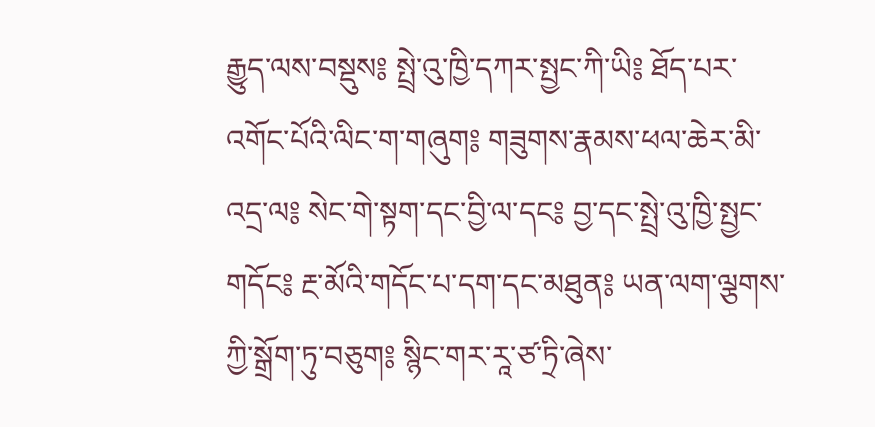རྒྱུད་ལས་བསྡུས༔ སྤྲེ་འུ་ཁྱི་དཀར་སྤྱང་ཀི་ཡི༔ ཐོད་པར་འགོང་པོའི་ལིང་ག་གཞུག༔ གཟུགས་རྣམས་ཕལ་ཆེར་མི་འདྲ་ལ༔ སེང་གེ་སྟག་དང་བྱི་ལ་དང༔ བྱ་དང་སྤྲེ་འུ་ཁྱི་སྤྱང་གདོང༔ རྔ་མོའི་གདོང་པ་དག་དང་མཐུན༔ ཡན་ལག་ལྕགས་ཀྱི་སྒྲོག་ཏུ་བཅུག༔ སྙིང་གར་རཱ་ཙ་ཏྲི་ཞེས་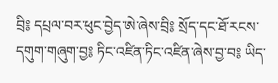བྲི༔ དཔྲལ་བར་ཕུང་བྱེད་ཨེ་ཞེས་བྲི༔ སྲོད་དང་ཐོ་རངས་དགུག་གཞུག་བྱ༔ ཏིང་འཛིན་ཏིང་འཛིན་ཞེས་བྱ་བ༔ ཡིད་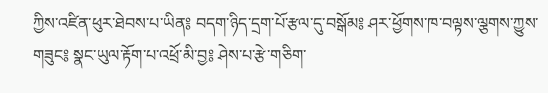ཀྱིས་འཛིན་ཕུར་ཐེབས་པ་ཡིན༔ བདག་ཉིད་དྲག་པོ་རྩལ་དུ་བསྒོམ༔ ཤར་ཕྱོགས་ཁ་བལྟས་ལྕགས་ཀྱུས་གཟུང༔ སྣང་ཡུལ་རྟོག་པ་འཕྲོ་མི་བྱ༔ ཤེས་པ་རྩེ་གཅིག་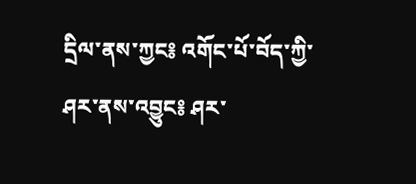དྲིལ་ནས་ཀྱང༔ འགོང་པོ་བོད་ཀྱི་ཤར་ནས་འབྱུང༔ ཤར་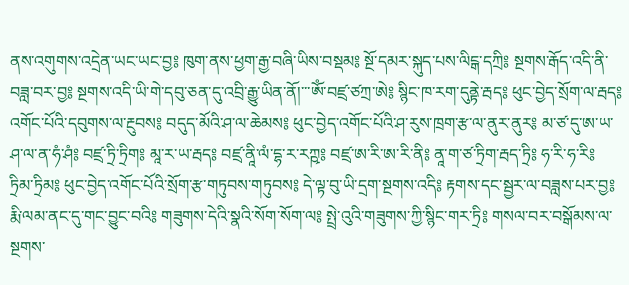ནས་འགུགས་འདྲེན་ཡང་ཡང་བྱ༔ ཁུག་ནས་ཕྱག་རྒྱ་བཞི་ཡིས་བསྡམ༔ སྔོ་དམར་སྐུད་པས་ལིངྒ་དཀྲི༔ སྔགས་རྒོད་འདི་ནི་བཟླ་བར་བྱ༔ སྔགས་འདི་ཡི་གེ་དབུ་ཅན་དུ་འབྲི་རྒྱུ་ཡིན་ནོ།་་་ཨོཾ་བཛྲ་ཙཀྲ་ཨེ༔ སྙིང་ཁ་རག་དུནྟེ་རྦད༔ ཕུང་བྱེད་སྲོག་ལ་རྦད༔ འགོང་པོའི་དབུགས་ལ་རྔུབས༔ བདུད་མོའི་ཤ་ལ་ཆེམས༔ ཕུང་བྱེད་འགོང་པོའི་ཤ་རུས་ཁྲག་རྩ་ལ་ནུར་ནུར༔ མ་ཙ་དུ་ཨ་ཡ་ཤ་ལ་ན་ཧཾ་ཤཾ༔ བཛྲ་ཏྲི་ཏྲིག༔ མཱ་ར་ཡ་རྦད༔ བཛྲ་ནཱི་ལཾ་དྷ་ར་རཀྵ༔ བཛྲ་ཨ་རི་ཨ་རི་ནི༔ ནཱ་ག་ཙ་ཏྲིག་རྦད་ཏྲི༔ ཧ་རི་ཧ་རི༔ ཏྲིམ་ཏྲིམ༔ ཕུང་བྱེད་འགོང་པོའི་སྲོག་རྩ་གཏུབས་གཏུབས༔ དེ་ལྟ་བུ་ཡི་དྲག་སྔགས་འདི༔ རྟགས་དང་སྦྱར་ལ་བཟླས་པར་བྱ༔ རྨི་ལམ་ནང་དུ་གང་བྱུང་བའི༔ གཟུགས་དེའི་སྣའི་སོག་སོག་ལ༔ སྤྲེ་འུའི་གཟུགས་ཀྱི་སྙིང་གར་ཏྲི༔ གསལ་བར་བསྒོམས་ལ་སྔགས་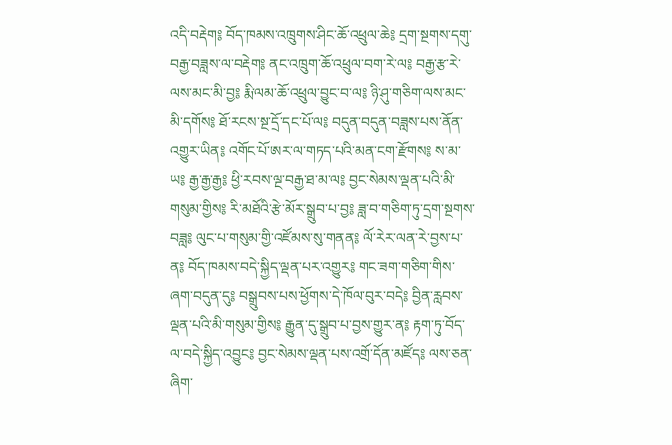འདི་བརྡེག༔ བོད་ཁམས་འཁྲུགས་ཤིང་ཆོ་འཕྲུལ་ཆེ༔ དྲག་སྔགས་དགུ་བརྒྱ་བཟླས་ལ་བརྡེག༔ ནང་འཁྲུག་ཆོ་འཕྲུལ་བག་རེ་ལ༔ བརྒྱ་རྩ་རེ་ལས་མང་མི་བྱ༔ རྨི་ལམ་ཆོ་འཕྲུལ་བྱུང་བ་ལ༔ ཉི་ཤུ་གཅིག་ལས་མང་མི་དགོས༔ ཐོ་རངས་སྔ་དྲོ་དང་པོ་ལ༔ བདུན་བདུན་བཟླས་པས་ནོན་འགྱུར་ཡིན༔ འགོང་པོ་ཨར་ལ་གཏད་པའི་མན་ངག་རྫོགས༔ ས་མ་ཡ༔ རྒྱ་རྒྱ་རྒྱ༔ ཕྱི་རབས་ལྔ་བརྒྱ་ཐ་མ་ལ༔ བྱང་སེམས་ལྡན་པའི་མི་གསུམ་གྱིས༔ རི་མཐོའི་རྩེ་མོར་སྒྲུབ་པ་བྱ༔ ཟླ་བ་གཅིག་ཏུ་དྲག་སྔགས་བཟླ༔ ལུང་པ་གསུམ་གྱི་འཛོམས་སུ་གནན༔ ལོ་རེར་ལན་རེ་བྱས་པ་ན༔ བོད་ཁམས་བདེ་སྐྱིད་ལྡན་པར་འགྱུར༔ གང་ཟག་གཅིག་གིས་ཞག་བདུན་དུ༔ བསྒྲུབས་པས་ཕྱོགས་དེ་ཁོལ་བུར་བདེ༔ བྱིན་རླབས་ལྡན་པའི་མི་གསུམ་གྱིས༔ རྒྱུན་དུ་སྒྲུབ་པ་བྱས་གྱུར་ན༔ རྟག་ཏུ་བོད་ལ་བདེ་སྐྱིད་འབྱུང༔ བྱང་སེམས་ལྡན་པས་འགྲོ་དོན་མཛོད༔ ལས་ཅན་ཞིག་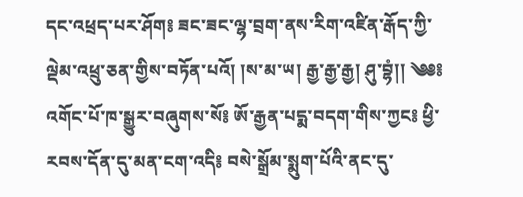དང་འཕྲད་པར་ཤོག༔ ཟང་ཟང་ལྷ་བྲག་ནས་རིག་འཛིན་རྒོད་ཀྱི་ལྡེམ་འཕྲུ་ཅན་གྱིས་བཏོན་པའོ། །ས་མ་ཡ། རྒྱ་རྒྱ་རྒྱ། ཤུ་བྷཾ།། ༄༅༔ འགོང་པོ་ཁ་སྒྱུར་བཞུགས་སོ༔ ཨོ་རྒྱན་པདྨ་བདག་གིས་ཀྱང༔ ཕྱི་རབས་དོན་དུ་མན་ངག་འདི༔ བསེ་སྒྲོམ་སྨུག་པོའི་ནང་དུ་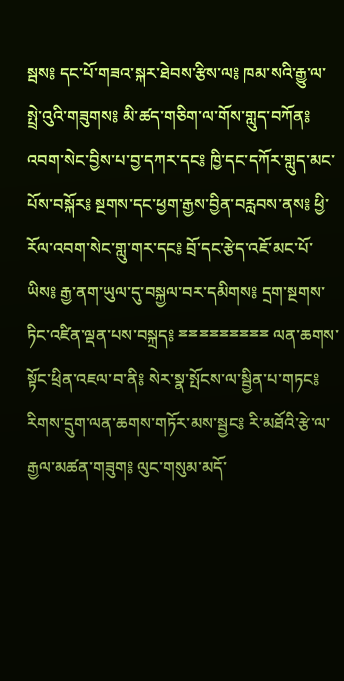སྦས༔ དང་པོ་གཟའ་སྐར་ཐེབས་རྩིས་ལ༔ ཁམ་སའི་རྒྱུ་ལ་སྤྲེ་འུའི་གཟུགས༔ མི་ཚད་གཅིག་ལ་གོས་གླུད་བཀོན༔ འབག་སེང་བྱིས་པ་བྱ་དཀར་དང༔ ཁྱི་དང་དཀོར་གླུད་མང་པོས་བསྐོར༔ སྔགས་དང་ཕྱག་རྒྱས་བྱིན་བརླབས་ནས༔ ཕྱི་རོལ་འབག་སེང་གླུ་གར་དང༔ བྲོ་དང་རྩེད་འཇོ་མང་པོ་ཡིས༔ རྒྱ་ནག་ཡུལ་དུ་བསྐྱལ་བར་དམིགས༔ དྲག་སྔགས་ཏིང་འཛིན་ལྡན་པས་བསྐྲད༔ ྈྈྈྈྈྈྈྈྈ ལན་ཆགས་སྟོང་ཕྲིན་འཇལ་བ་ནི༔ སེར་སྣ་སྤོངས་ལ་སྦྱིན་པ་གཏང༔ རིགས་དྲུག་ལན་ཆགས་གཏོར་མས་སྦྱང༔ རི་མཐོའི་རྩེ་ལ་རྒྱལ་མཚན་གཟུག༔ ལུང་གསུམ་མདོ་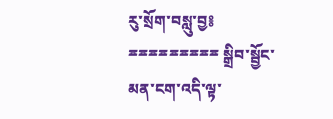རུ་སྲོག་བསླུ་བྱ༔ ྈྈྈྈྈྈྈྈྈ སྒྲིབ་སྦྱོང་མན་ངག་འདི་ལྟ་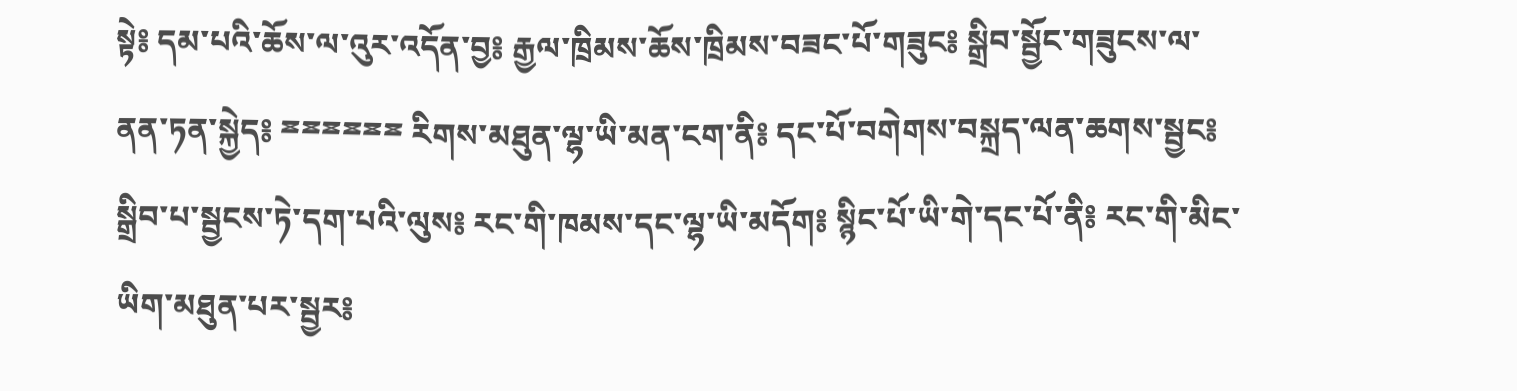སྟེ༔ དམ་པའི་ཆོས་ལ་འུར་འདོན་བྱ༔ རྒྱལ་ཁྲིམས་ཆོས་ཁྲིམས་བཟང་པོ་གཟུང༔ སྒྲིབ་སྦྱོང་གཟུངས་ལ་ནན་ཏན་སྐྱེད༔ ྈྈྈྈྈྈ རིགས་མཐུན་ལྷ་ཡི་མན་ངག་ནི༔ དང་པོ་བགེགས་བསྐྲད་ལན་ཆགས་སྦྱང༔ སྒྲིབ་པ་སྦྱངས་ཏེ་དག་པའི་ལུས༔ རང་གི་ཁམས་དང་ལྷ་ཡི་མདོག༔ སྙིང་པོ་ཡི་གེ་དང་པོ་ནི༔ རང་གི་མིང་ཡིག་མཐུན་པར་སྦྱར༔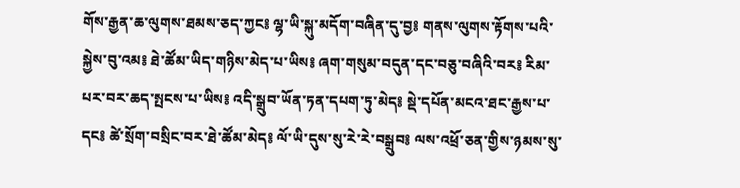གོས་རྒྱན་ཆ་ལུགས་ཐམས་ཅད་ཀྱང༔ ལྷ་ཡི་སྐུ་མདོག་བཞིན་དུ་བྱ༔ གནས་ལུགས་རྟོགས་པའི་སྐྱེས་བུ་འམ༔ ཐེ་ཚོམ་ཡིད་གཉིས་མེད་པ་ཡིས༔ ཞག་གསུམ་བདུན་དང་བཅུ་བཞིའི་བར༔ རིམ་པར་བར་ཆད་སྤངས་པ་ཡིས༔ འདི་སྒྲུབ་ཡོན་ཏན་དཔག་ཏུ་མེད༔ སྡེ་དཔོན་མངའ་ཐང་རྒྱས་པ་དང༔ ཚེ་སྲོག་བསྲིང་བར་ཐེ་ཚོམ་མེད༔ ལོ་ཡི་དུས་སུ་རེ་རེ་བསྒྲུབ༔ ལས་འཕྲོ་ཅན་གྱིས་ཉམས་སུ་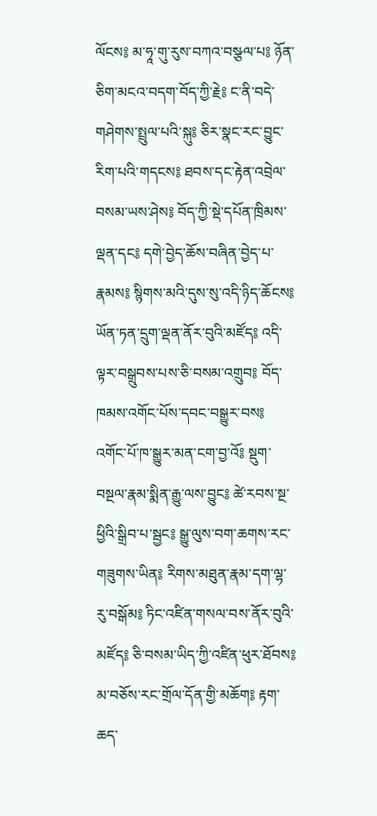ལོངས༔ མ་ཧཱ་གུ་རུས་བཀའ་བསྩལ་པ༔ ཉོན་ཅིག་མངའ་བདག་བོད་ཀྱི་རྗེ༔ ང་ནི་བདེ་གཤེགས་སྤྲུལ་པའི་སྐུ༔ ཅིར་སྣང་རང་བྱུང་རིག་པའི་གདངས༔ ཐབས་དང་རྟེན་འབྲེལ་བསམ་ཡས་ཤེས༔ བོད་ཀྱི་སྡེ་དཔོན་ཁྲིམས་ལྡན་དང༔ དགེ་བྱེད་ཆོས་བཞིན་བྱེད་པ་རྣམས༔ སྙིགས་མའི་དུས་སུ་འདི་ཉིད་ཆོངས༔ ཡོན་ཏན་དྲུག་ལྡན་ནོར་བུའི་མཛོད༔ འདི་ལྟར་བསྒྲུབས་པས་ཅི་བསམ་འགྲུབ༔ བོད་ཁམས་འགོང་པོས་དབང་བསྒྱུར་བས༔ འགོང་པོ་ཁ་སྒྱུར་མན་ངག་བྱ་འོ༔ སྡུག་བསྔལ་རྣམ་སྨིན་རྒྱུ་ལས་བྱུང༔ ཚེ་རབས་སྔ་ཕྱིའི་སྒྲིབ་པ་སྦྱང༔ སྒྱུ་ལུས་བག་ཆགས་རང་གཟུགས་ཡིན༔ རིགས་མཐུན་རྣམ་དག་ལྷ་རུ་བསྒོམ༔ ཏིང་འཛིན་གསལ་བས་ནོར་བུའི་མཛོད༔ ཅི་བསམ་ཡིད་ཀྱི་འཛིན་ཕུར་ཐོབས༔ མ་བཅོས་རང་གྲོལ་དོན་གྱི་མཆོག༔ རྟག་ཆད་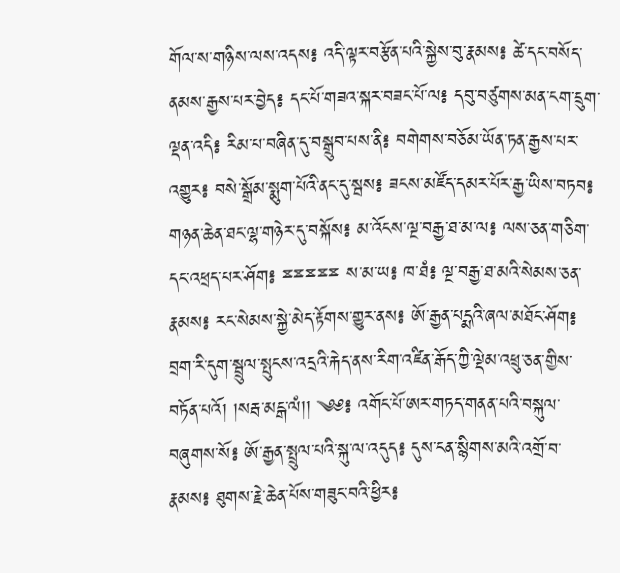གོལ་ས་གཉིས་ལས་འདས༔ འདི་ལྟར་བརྩོན་པའི་སྐྱེས་བུ་རྣམས༔ ཚེ་དང་བསོད་ནམས་རྒྱས་པར་བྱེད༔ དང་པོ་གཟའ་སྐར་བཟང་པོ་ལ༔ དབུ་བཙུགས་མན་ངག་དྲུག་ལྡན་འདི༔ རིམ་པ་བཞིན་དུ་བསྒྲུབ་པས་ནི༔ བགེགས་བཅོམ་ཡོན་ཏན་རྒྱས་པར་འགྱུར༔ བསེ་སྒྲོམ་སྨུག་པོའི་ནང་དུ་སྦས༔ ཟངས་མཛོད་དམར་པོར་རྒྱ་ཡིས་བཏབ༔ གཉན་ཆེན་ཐང་ལྷ་གཉེར་དུ་བསྐོས༔ མ་འོངས་ལྔ་བརྒྱ་ཐ་མ་ལ༔ ལས་ཅན་གཅིག་དང་འཕྲད་པར་ཤོག༔ ྈྈྈྈྈ ས་མ་ཡ༔ ཁ་ཐཾ༔ ལྔ་བརྒྱ་ཐ་མའི་སེམས་ཅན་རྣམས༔ རང་སེམས་སྐྱེ་མེད་རྟོགས་གྱུར་ནས༔ ཨོ་རྒྱན་པདྨའི་ཞལ་མཐོང་ཤོག༔ བྲག་རི་དུག་སྦྲུལ་སྤུངས་འདྲའི་རྐེད་ནས་རིག་འཛིན་རྒོད་ཀྱི་ལྡེམ་འཕྲུ་ཅན་གྱིས་བཏོན་པའོ། །སརྦ་མངྒ་ལཾ།། ༄༅༔ འགོང་པོ་ཨར་གཏད་གནན་པའི་བསྐུལ་བཞུགས་སོ༔ ཨོ་རྒྱན་སྤྲུལ་པའི་སྐུ་ལ་འདུད༔ དུས་ངན་སྙིགས་མའི་འགྲོ་བ་རྣམས༔ ཐུགས་རྗེ་ཆེན་པོས་གཟུང་བའི་ཕྱིར༔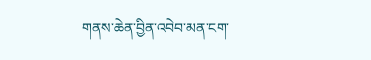གནས་ཆེན་བྱིན་འབེབ་མན་ངག་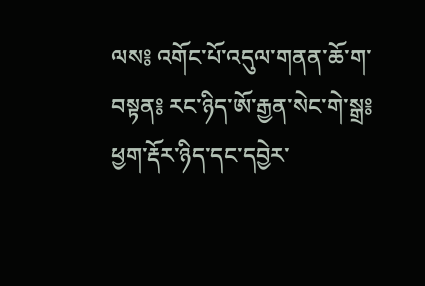ལས༔ འགོང་པོ་འདུལ་གནན་ཆོ་ག་བསྟན༔ རང་ཉིད་ཨོ་རྒྱན་སེང་གེ་སྒྲ༔ ཕྱག་རྡོར་ཉིད་དང་དབྱེར་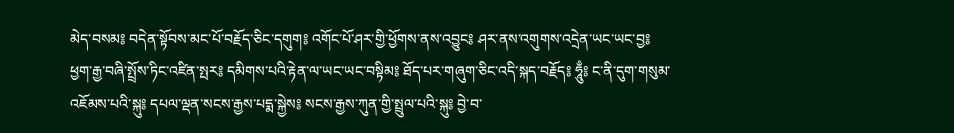མེད་བསམ༔ བདེན་སྟོབས་མང་པོ་བརྗོད་ཅིང་དགུག༔ འགོང་པོ་ཤར་གྱི་ཕྱོགས་ནས་འབྱུང༔ ཤར་ནས་འགུགས་འདྲེན་ཡང་ཡང་བྱ༔ ཕྱག་རྒྱ་བཞི་སྤྲོས་ཏིང་འཛིན་སྤར༔ དམིགས་པའི་རྟེན་ལ་ཡང་ཡང་བསྟིམ༔ ཐོད་པར་གཞུག་ཅིང་འདི་སྐད་བརྗོད༔ ཧཱུྃ༔ ང་ནི་དུག་གསུམ་འཇོམས་པའི་སྐུ༔ དཔལ་ལྡན་སངས་རྒྱས་པདྨ་སྐྱེས༔ སངས་རྒྱས་ཀུན་གྱི་སྤྲུལ་པའི་སྐུ༔ བྱེ་བ་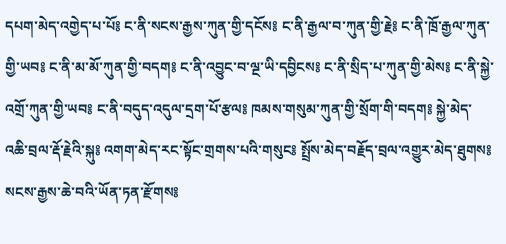དཔག་མེད་འགྱེད་པ་པོ༔ ང་ནི་སངས་རྒྱས་ཀུན་གྱི་དངོས༔ ང་ནི་རྒྱལ་བ་ཀུན་གྱི་རྗེ༔ ང་ནི་ཁྲོ་རྒྱལ་ཀུན་གྱི་ཡབ༔ ང་ནི་མ་མོ་ཀུན་གྱི་བདག༔ ང་ནི་འབྱུང་བ་ལྔ་ཡི་དབྱིངས༔ ང་ནི་སྲིད་པ་ཀུན་གྱི་མེས༔ ང་ནི་སྐྱེ་འགྲོ་ཀུན་གྱི་ཡབ༔ ང་ནི་བདུད་འདུལ་དྲག་པོ་རྩལ༔ ཁམས་གསུམ་ཀུན་གྱི་སྲོག་གི་བདག༔ སྐྱེ་མེད་འཆི་བྲལ་རྡོ་རྗེའི་སྐུ༔ འགག་མེད་རང་སྟོང་གྲགས་པའི་གསུང༔ སྤྲོས་མེད་བརྗོད་བྲལ་འགྱུར་མེད་ཐུགས༔ སངས་རྒྱས་ཆེ་བའི་ཡོན་ཏན་རྫོགས༔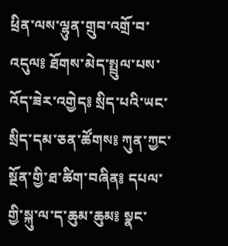ཕྲིན་ལས་ལྷུན་གྲུབ་འགྲོ་བ་འདུལ༔ ཐོགས་མེད་སྤྲུལ་པས་འོད་ཟེར་འགྱེད༔ སྲིད་པའི་ཡང་སྲིད་དམ་ཅན་ཚོགས༔ ཀུན་ཀྱང་སྔོན་གྱི་ཐ་ཚིག་བཞིན༔ དཔལ་གྱི་སྐུ་ལ་ད་ཆུམ་ཆུམ༔ སྣང་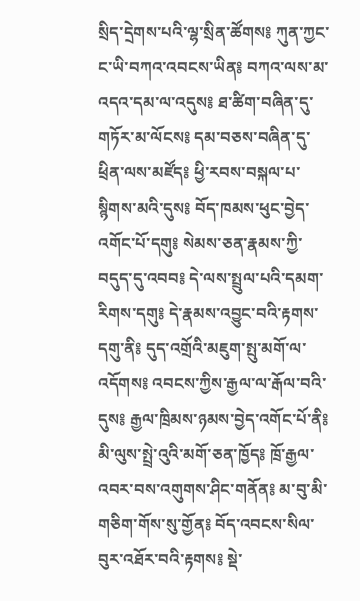སྲིད་དྲེགས་པའི་ལྷ་སྲིན་ཚོགས༔ ཀུན་ཀྱང་ང་ཡི་བཀའ་འབངས་ཡིན༔ བཀའ་ལས་མ་འདའ་དམ་ལ་འདུས༔ ཐ་ཚིག་བཞིན་དུ་གཏོར་མ་ལོངས༔ དམ་བཅས་བཞིན་དུ་ཕྲིན་ལས་མཛོད༔ ཕྱི་རབས་བསྐལ་པ་སྙིགས་མའི་དུས༔ བོད་ཁམས་ཕུང་བྱེད་འགོང་པོ་དགུ༔ སེམས་ཅན་རྣམས་ཀྱི་བདུད་དུ་འབབ༔ དེ་ལས་སྤྲུལ་པའི་དམག་རིགས་དགུ༔ དེ་རྣམས་འབྱུང་བའི་རྟགས་དགུ་ནི༔ དུད་འགྲོའི་མཇུག་སྤུ་མགོ་ལ་འདོགས༔ འབངས་ཀྱིས་རྒྱལ་ལ་རྒོལ་བའི་དུས༔ རྒྱལ་ཁྲིམས་ཉམས་བྱེད་འགོང་པོ་ནི༔ མི་ལུས་སྤྲེ་འུའི་མགོ་ཅན་ཁྱོད༔ ཁྲོ་རྒྱལ་འབར་བས་འགུགས་ཤིང་གནོན༔ མ་བུ་མི་གཅིག་གོས་སུ་གྱོན༔ བོད་འབངས་སིལ་བུར་འཐོར་བའི་རྟགས༔ སྡེ་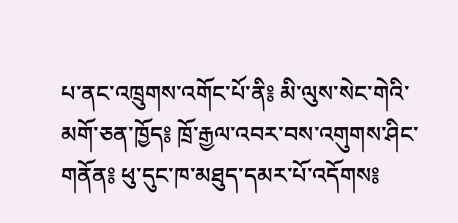པ་ནང་འཁྲུགས་འགོང་པོ་ནི༔ མི་ལུས་སེང་གེའི་མགོ་ཅན་ཁྱོད༔ ཁྲོ་རྒྱལ་འབར་བས་འགུགས་ཤིང་གནོན༔ ཕུ་དུང་ཁ་མཐུད་དམར་པོ་འདོགས༔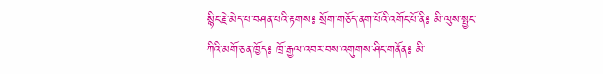སྙིང་རྗེ་མེད་པ་བཤན་པའི་རྟགས༔ སྲོག་གཅོད་ནག་པོའི་འགོང་པོ་ནི༔ མི་ལུས་སྤྱང་ཀིའི་མགོ་ཅན་ཁྱོད༔ ཁྲོ་རྒྱལ་འབར་བས་འགུགས་ཤིང་གནོན༔ མི་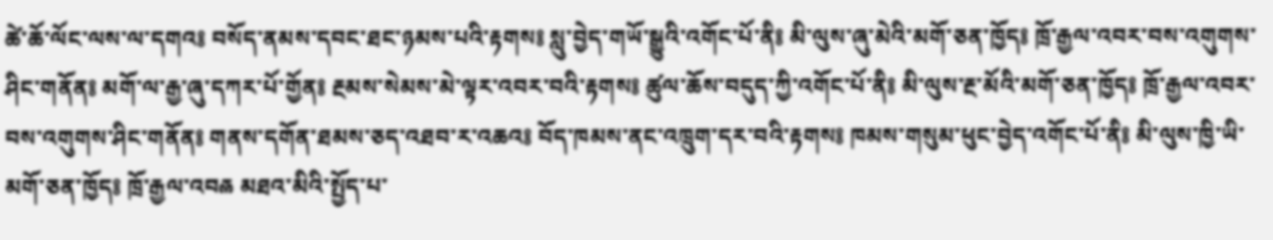ཚེ་ཆོ་ལོང་ལས་ལ་དགའ༔ བསོད་ནམས་དབང་ཐང་ཉམས་པའི་རྟགས༔ སླུ་བྱེད་གཡོ་སྒྱུའི་འགོང་པོ་ནི༔ མི་ལུས་ཞུ་མེའི་མགོ་ཅན་ཁྱོད༔ ཁྲོ་རྒྱལ་འབར་བས་འགུགས་ཤིང་གནོན༔ མགོ་ལ་རྒྱ་ཞུ་དཀར་པོ་གྱོན༔ རྔམས་སེམས་མེ་ལྟར་འབར་བའི་རྟགས༔ ཚུལ་ཆོས་བདུད་ཀྱི་འགོང་པོ་ནི༔ མི་ལུས་རྔ་མོའི་མགོ་ཅན་ཁྱོད༔ ཁྲོ་རྒྱལ་འབར་བས་འགུགས་ཤིང་གནོན༔ གནས་དགོན་ཐམས་ཅད་འཐབ་ར་འཆའ༔ བོད་ཁམས་ནང་འཁྲུག་དར་བའི་རྟགས༔ ཁམས་གསུམ་ཕུང་བྱེད་འགོང་པོ་ནི༔ མི་ལུས་ཁྱི་ཡི་མགོ་ཅན་ཁྱོད༔ ཁྲོ་རྒྱལ་འབརྎ མཐའ་མིའི་སྤྱོད་པ་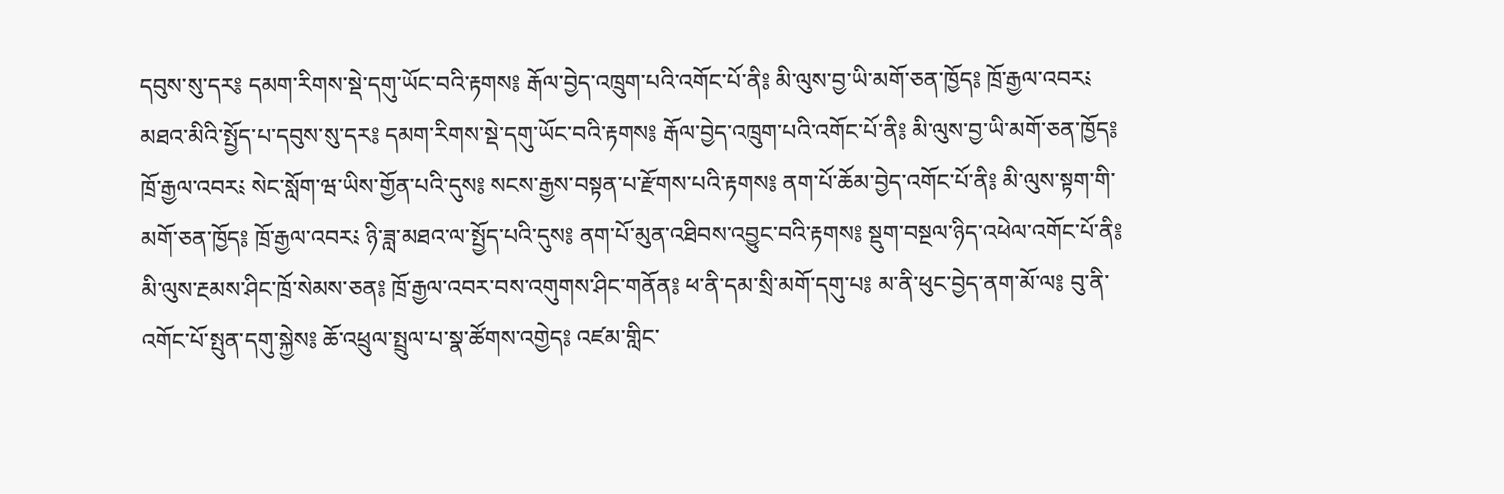དབུས་སུ་དར༔ དམག་རིགས་སྡེ་དགུ་ཡོང་བའི་རྟགས༔ རྒོལ་བྱེད་འཁྲུག་པའི་འགོང་པོ་ནི༔ མི་ལུས་བྱ་ཡི་མགོ་ཅན་ཁྱོད༔ ཁྲོ་རྒྱལ་འབར༴ མཐའ་མིའི་སྤྱོད་པ་དབུས་སུ་དར༔ དམག་རིགས་སྡེ་དགུ་ཡོང་བའི་རྟགས༔ རྒོལ་བྱེད་འཁྲུག་པའི་འགོང་པོ་ནི༔ མི་ལུས་བྱ་ཡི་མགོ་ཅན་ཁྱོད༔ ཁྲོ་རྒྱལ་འབར༴ སེང་སློག་ཝ་ཡིས་གྱོན་པའི་དུས༔ སངས་རྒྱས་བསྟན་པ་རྫོགས་པའི་རྟགས༔ ནག་པོ་ཆོམ་བྱེད་འགོང་པོ་ནི༔ མི་ལུས་སྟག་གི་མགོ་ཅན་ཁྱོད༔ ཁྲོ་རྒྱལ་འབར༴ ཉི་ཟླ་མཐའ་ལ་སྤྱོད་པའི་དུས༔ ནག་པོ་མུན་འཐིབས་འབྱུང་བའི་རྟགས༔ སྡུག་བསྔལ་ཉིད་འཕེལ་འགོང་པོ་ནི༔ མི་ལུས་རྔམས་ཤིང་ཁྲོ་སེམས་ཅན༔ ཁྲོ་རྒྱལ་འབར་བས་འགུགས་ཤིང་གནོན༔ ཕ་ནི་དམ་སྲི་མགོ་དགུ་པ༔ མ་ནི་ཕུང་བྱེད་ནག་མོ་ལ༔ བུ་ནི་འགོང་པོ་སྤུན་དགུ་སྐྱེས༔ ཆོ་འཕྲུལ་སྤྲུལ་པ་སྣ་ཚོགས་འགྱེད༔ འཛམ་གླིང་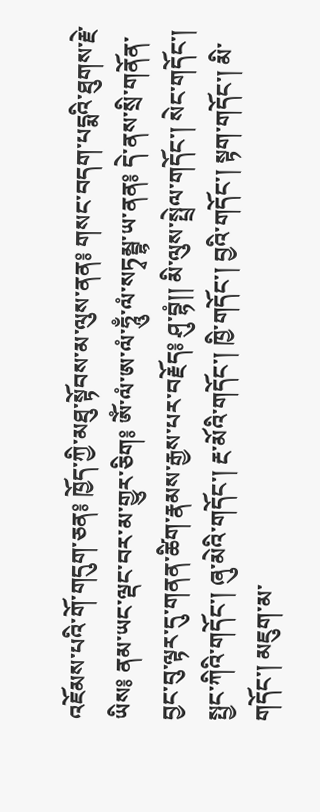འཇོམས་པའི་གོ་གདུག་ཅན༔ ཁྱོད་ཀྱི་མཐུ་སྟོབས་མ་ལུས་ནན༔ གསང་བདག་པདྨའི་ཐུགས་རྗེ་ཡིས༔ ནམ་ཡང་ལྡང་བར་མ་གྱུར་ཅིག༔ ཨོཾ་ལཾ་ཨ་ལཾ་ཧཱུྃ་ལཾ་སཏྭམྦྷ་ཡ་ནན༔ དེ་ནས་སྲི་གནོན་བྱང་བུ་ལྟར་དུ་གནན་ཚིག་རྣམས་རྒྱས་པར་བརྗོད༔ ཤུ་བྷཾ།། མི་ལུས་སྤྲེལ་གདོང་། སེང་གདོང་། སྤྱང་ཀིའི་གདོང་། ཞུ་མེའི་གདོང་། རྔ་མོའི་གདོང་། ཁྱི་གདོང་། བྱའི་གདོང་། སྟག་གདོང་། མི་གདོང་། མཇུག་མ་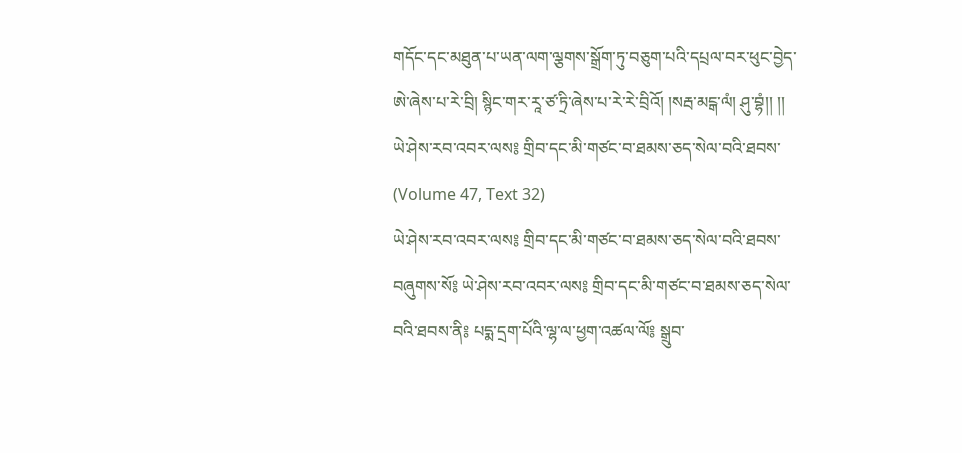གདོང་དང་མཐུན་པ་ཡན་ལག་ལྕགས་སྒྲོག་ཏུ་བཅུག་པའི་དཔྲལ་བར་ཕུང་བྱེད་ཨེ་ཞེས་པ་རེ་བྲི། སྙིང་གར་རཱ་ཙ་ཏྲི་ཞེས་པ་རེ་རེ་བྲིའོ། །སརྦ་མངྒ་ལཾ། ཤུ་བྷཾ།། །།
ཡེ་ཤེས་རབ་འབར་ལས༔ གྲིབ་དང་མི་གཙང་བ་ཐམས་ཅད་སེལ་བའི་ཐབས་ (Volume 47, Text 32)
ཡེ་ཤེས་རབ་འབར་ལས༔ གྲིབ་དང་མི་གཙང་བ་ཐམས་ཅད་སེལ་བའི་ཐབས་བཞུགས་སོ༔ ཡེ་ཤེས་རབ་འབར་ལས༔ གྲིབ་དང་མི་གཙང་བ་ཐམས་ཅད་སེལ་བའི་ཐབས་ནི༔ པདྨ་དྲག་པོའི་ལྷ་ལ་ཕྱག་འཚལ་ལོ༔ སྒྲུབ་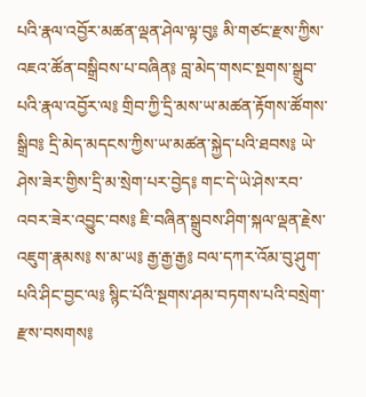པའི་རྣལ་འབྱོར་མཚན་ལྡན་ཤེལ་ལྟ་བུ༔ མི་གཙང་རྫས་ཀྱིས་འཇའ་ཚོན་བསྒྲིབས་པ་བཞིན༔ བླ་མེད་གསང་སྔགས་སྒྲུབ་པའི་རྣལ་འབྱོར་ལ༔ གྲིབ་ཀྱི་དྲི་མས་ཡ་མཚན་རྟོགས་ཚོགས་སྒྲིབ༔ དྲི་མེད་མདངས་ཀྱིས་ཡ་མཚན་སྐྱེད་པའི་ཐབས༔ ཡེ་ཤེས་ཟེར་གྱིས་དྲི་མ་སྲེག་པར་བྱེད༔ གང་དེ་ཡེ་ཤེས་རབ་འབར་ཟེར་འབྱུང་བས༔ ཇི་བཞིན་སྒྲུབས་ཤིག་སྐལ་ལྡན་རྗེས་འཇུག་རྣམས༔ ས་མ་ཡ༔ རྒྱ་རྒྱ་རྒྱ༔ བལ་དཀར་འོམ་བུ་ཤུག་པའི་ཤིང་བྱང་ལ༔ སྙིང་པོའི་སྔགས་ཤམ་བཏགས་པའི་བསྲེག་རྫས་བསགས༔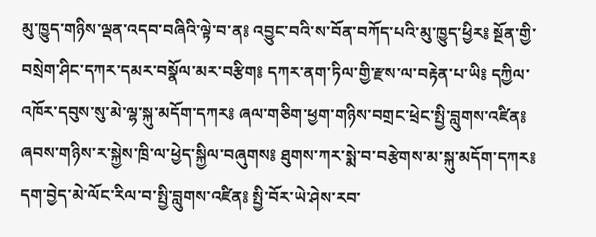མུ་ཁྱུད་གཉིས་ལྡན་འདབ་བཞིའི་ལྟེ་བ་ན༔ འབྱུང་བའི་ས་བོན་བཀོད་པའི་མུ་ཁྱུད་ཕྱིར༔ སྔོན་གྱི་བསྲེག་ཤིང་དཀར་དམར་བསྣོལ་མར་བརྩིག༔ དཀར་ནག་ཏིལ་གྱི་རྫས་ལ་བརྟེན་པ་ཡི༔ དཀྱིལ་འཁོར་དབུས་སུ་མེ་ལྷ་སྐུ་མདོག་དཀར༔ ཞལ་གཅིག་ཕྱག་གཉིས་བགྲང་ཕྲེང་སྤྱི་བླུགས་འཛིན༔ ཞབས་གཉིས་ར་སྐྱེས་ཁྲི་ལ་ཕྱེད་སྐྱིལ་བཞུགས༔ ཐུགས་ཀར་སྨེ་བ་བརྩེགས་མ་སྐུ་མདོག་དཀར༔ དག་བྱེད་མེ་ལོང་རིལ་བ་སྤྱི་བླུགས་འཛིན༔ སྤྱི་བོར་ཡེ་ཤེས་རབ་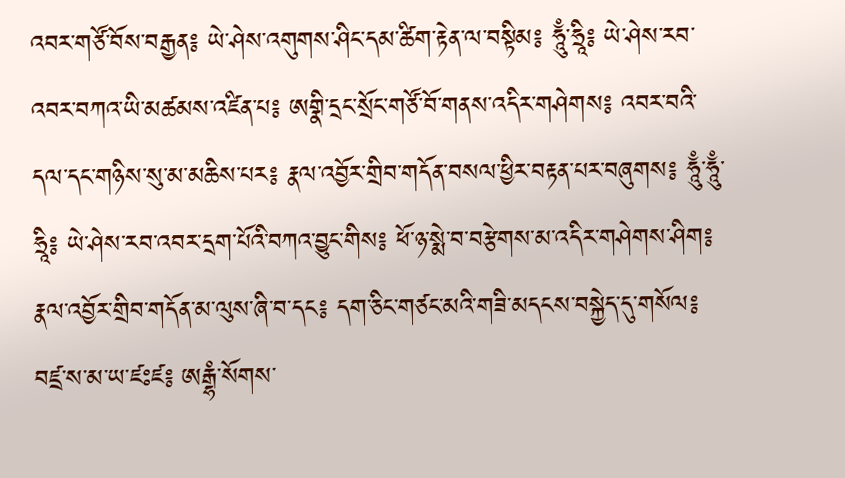འབར་གཙོ་བོས་བརྒྱན༔ ཡེ་ཤེས་འགུགས་ཤིང་དམ་ཚིག་རྟེན་ལ་བསྟིམ༔ ཧཱུྃ་ཧྲཱི༔ ཡེ་ཤེས་རབ་འབར་བཀའ་ཡི་མཚམས་འཛིན་པ༔ ཨགྣི་དྲང་སྲོང་གཙོ་བོ་གནས་འདིར་གཤེགས༔ འབར་བའི་དལ་དང་གཉིས་སུ་མ་མཆིས་པར༔ རྣལ་འབྱོར་གྲིབ་གདོན་བསལ་ཕྱིར་བརྟན་པར་བཞུགས༔ ཧཱུྃ་ཧཱུྃ་ཧྲཱི༔ ཡེ་ཤེས་རབ་འབར་དྲག་པོའི་བཀའ་བྱུང་གིས༔ ཕོ་ཉ་སྨེ་བ་བརྩེགས་མ་འདིར་གཤེགས་ཤིག༔ རྣལ་འབྱོར་གྲིབ་གདོན་མ་ལུས་ཞི་བ་དང༔ དག་ཅིང་གཙང་མའི་གཟི་མདངས་བསྐྱེད་དུ་གསོལ༔ བཛྲ་ས་མ་ཡ་ཛཿཛ༔ ཨརྒྷཾ་སོགས་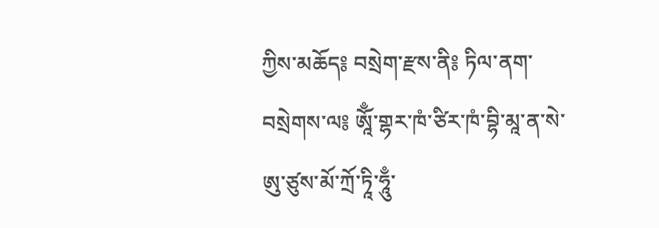ཀྱིས་མཆོད༔ བསྲེག་རྫས་ནི༔ ཏིལ་ནག་བསྲེགས་ལ༔ ཨཱོྃ་གྷར་ཁཾ་ཙིར་ཁཾ་བྷི་མཱ་ན་སེ་ཨུ་ཙུས་མོ་ཀྲོ་ཏཱི་ཧཱུྃ་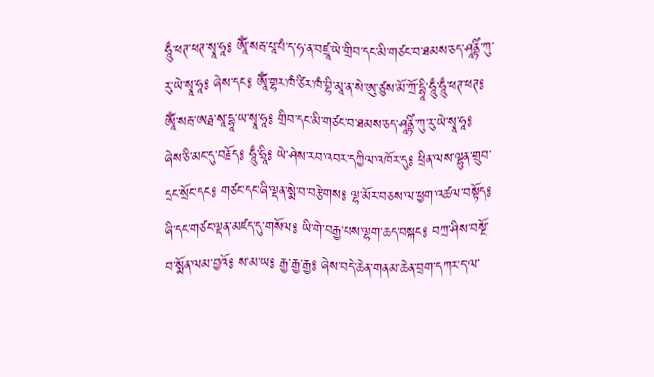ཧཱུྃ་ཕཊ་ཕཊ་སྭཱ་ཧཱ༔ ཨཱོྃ་སརྦ་པཱ་པཾ་ད་ཧ་ན་བཛྲཱ་ཡེ་གྲིབ་དང་མི་གཙང་བ་ཐམས་ཅད་ཤཱནྟིཾ་ཀུ་རུ་ཡེ་སྭཱ་ཧཱ༔ ཞེས་དང༔ ཨཱོྃ་གྷར་ཁཾ་ཙིར་ཁཾ་བྷི་མཱ་ན་སེ་ཨུ་ཙུས་མོ་ཀྲོ་དྷཱི་ཧཱུྃ་ཧཱུྃ་ཕཊ་ཕཊ༔ ཨཱོྃ་སརྦ་ཨརྠ་སཱ་དྷཱ་ཡ་སྭཱ་ཧཱ༔ གྲིབ་དང་མི་གཙང་བ་ཐམས་ཅད་ཤཱནྟིཾ་ཀུ་རུ་ཡེ་སྭཱ་ཧཱ༔ ཞེས་ཅི་མང་དུ་བརྗོད༔ ཧཱུྃ་ཧྲཱི༔ ཡེ་ཤེས་རབ་འབར་དཀྱིལ་འཁོར་དུ༔ ཕྲིན་ལས་ལྷུན་གྲུབ་དྲང་སྲོང་དང༔ གཙང་དང་ཞི་ལྡན་སྨེ་བ་བརྩེགས༔ ལྷ་མོར་བཅས་ལ་ཕྱག་འཚལ་བསྟོད༔ ཞི་དང་གཙང་ལྡན་མཛད་དུ་གསོལ༔ ཡི་གེ་བརྒྱ་པས་ལྷག་ཆད་བསྐང༔ བཀྲ་ཤིས་བསྔོ་བ་སྨོན་ལམ་བྱའོ༔ ས་མ་ཡ༔ རྒྱ་རྒྱ་རྒྱ༔ ཞེས་བདེ་ཆེན་གནམ་ཆེན་བྲག་དཀར་ད་ལ་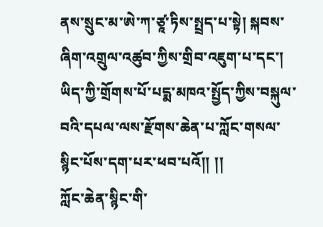ནས་སྲུང་མ་ཨེ་ཀ་ཙཱ་ཏིས་སྤྲད་པ་སྟེ། སྐབས་ཞིག་འགྲུལ་འཚུབ་ཀྱིས་གྲིབ་འཇུག་པ་དང་། ཡིད་ཀྱི་གྲོགས་པོ་པདྨ་མཁའ་སྤྱོད་ཀྱིས་བསྐུལ་བའི་དཔལ་ལས་རྫོགས་ཆེན་པ་ཀློང་གསལ་སྙིང་པོས་དག་པར་ཕབ་པའོ།། །།
ཀློང་ཆེན་སྙིང་གི་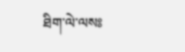ཐིག་ལེ་ལསཿ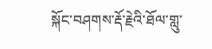སྐོང་བཤགས་རྡོ་རྗེའི་ཐོལ་གླུ་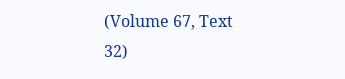(Volume 67, Text 32)